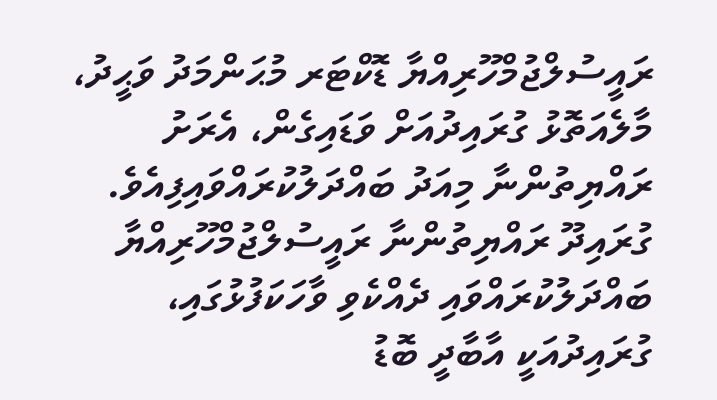ރައީސުލްޖުމްހޫރިއްޔާ ޑޮކްޓަރ މުޙަންމަދު ވަޙީދު، މާލެއަތޮޅު ގުރައިދުއަށް ވަޑައިގެން، އެރަށު ރައްޔިތުންނާ މިއަދު ބައްދަލުކުރައްވައިފިއެވެ. ގުރައިދޫ ރައްޔިތުންނާ ރައީސުލްޖުމްހޫރިއްޔާ ބައްދަލުކުރައްވައި ދެއްކެވި ވާހަކަފުޅުގައި، ގުރައިދުއަކީ އާބާދީ ބޮޑު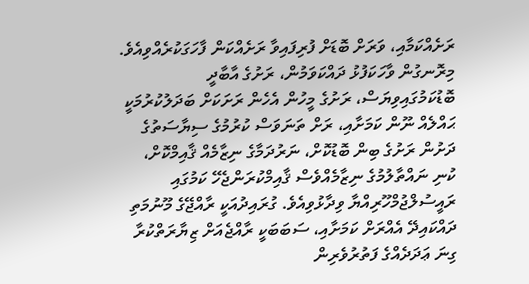ރަށެއްކަމާއި، ވަރަށް ބޮޑަށް ފުރިފައިވާ ރަށެއްކަން ފާހަގަކުރެއްވިއެވެ. މިރޮނގުން ވާހަކަފުޅު ދައްކަވަމުން، ރަށުގެ އާބާދީ ބޮޑުކަމުގައިވިޔަސް، ރަށުގެ މީހުން އެހެން ރަށަކަށް ބަދަލުކުރުމަކީ ޙައްލެއް ނޫން ކަމަށާއި، ރަށް ތަނަވަސް ކުރުމުގެ ސިޔާސަތުގެ ދަށުން ރަށުގެ ބިން ބޮޑުކޮށް، ނަރުދަމާގެ ނިޒާމެއް ޤާއިމްކޮށް، ކުނި ނައްތާލުމުގެ ނިޒާމެއްވެސް ޤާއިމްކުރަންޖެހޭ ކަމުގައި ރައީސުލްޖުމްހޫރިއްޔާ ވިދާޅުވިއެވެ. ގުރައިދުއަކީ ރާއްޖޭގެ މޫނުމަތި ދައްކައިދޭ އެއްރަށް ކަމަށާއި، ސަބަބަކީ ރާއްޖެއަށް ޒިޔާރަތްކުރާ ގިނަ ޢަދަދެއްގެ ފަތުރުވެރިން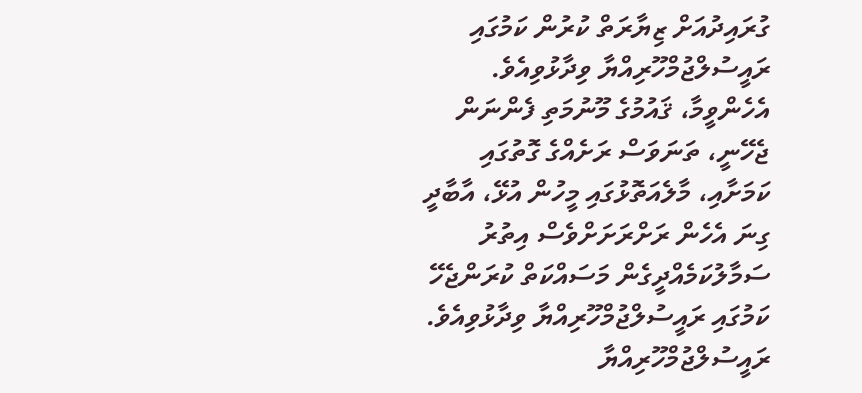ގުރައިދުއަށް ޒިޔާރަތް ކުރުން ކަމުގައި ރައީސުލްޖުމްހޫރިއްޔާ ވިދާޅުވިއެވެ. އެހެންވީމާ، ޤައުމުގެ މޫނުމަތި ފެންނަން ޖެހޭނީ، ތަނަވަސް ރަށެއްގެ ގޮތުގައި ކަމަށާއި، މާލެއަތޮޅުގައި މީހުން އުޅޭ، އާބާދީ ގިނަ އެހެން ރަށްރަށަށްވެސް އިތުރު ސަމާލުކަމެއްދީގެން މަސައްކަތް ކުރަންޖެހޭ ކަމުގައި ރައީސުލްޖުމްހޫރިއްޔާ ވިދާޅުވިއެވެ.
ރައީސުލްޖުމްހޫރިއްޔާ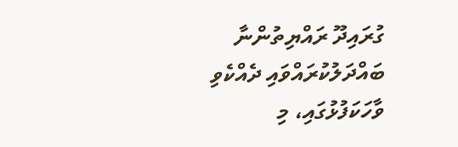ގުރައިދޫ ރައްޔިތުންނާ ބައްދަލުކުރައްވައި ދެއްކެވި ވާހަކަފުޅުގައި، މި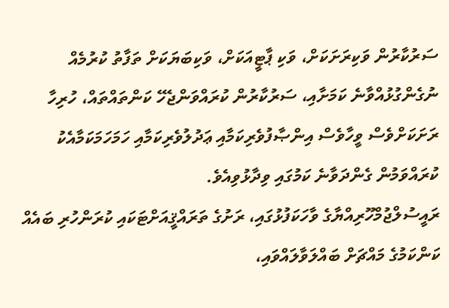ސަރުކާރުން ވަކިރަށަކަށް، ވަކި ޕާޓީއަކަށް، ވަކިބަޔަކަށް ތަފާތު ކުރުމެއް ނުގެންގުޅުއްވާނެ ކަމަށާއި، ސަރުކާރުން ކުރައްވަންޖެހޭ ކަންތައްތައް، ހުރިހާ ރަށަކަށްވެސް ވީހާވެސް އިންޞާފުވެރިކަމާއި ޢަދުލުވެރިކަމާއި ހަމަހަމަކަމާއެކު ކުރައްވަމުން ގެންދަވާނެ ކަމުގައި ވިދާޅުވިއެވެ.
ރައީސުލްޖުމްހޫރިއްޔާގެ ވާހަކަފުޅުގައި، ރަށުގެ ތަރައްޤީއަށްޓަކައި ކުރަންހުރި ބައެއް ކަންކަމުގެ މައްޗަށް ބައްލަވާލައްވައި،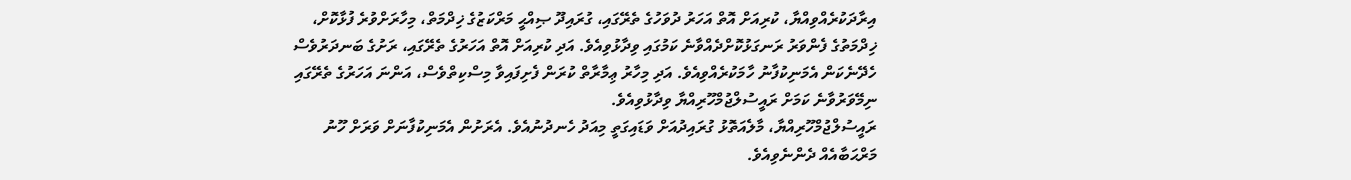އިރާދަކުރެއްވިއްޔާ، ކުރިއަށް އޮތް އަހަރު ދުވަހުގެ ތެރޭގައި، ގުރައިދޫ ޞިއްޙީ މަރްކަޒުގެ ޚިދްމަތް، މިހާރަށްވުރެ ފުޅާކޮށް، ޚިދްމަތުގެ ފެންވަރު ރަނގަޅުކޮށްދެއްވާނެ ކަމުގައި ވިދާޅުވިއެވެ. އަދި ކުރިއަށް އޮތް އަހަރުގެ ތެރޭގައި، ރަށުގެ ބަނދަރުވެސް ހެދޭނެކަން އެމަނިކުފާނު ހާމަކުރެއްވިއެވެ. އަދި މިހާރު ޢިމާރާތް ކުރަން ފެށިފައިވާ މިސްކިތްވެސް، އަންނަ އަހަރުގެ ތެރޭގައި ނިމޭވަރުވާނެ ކަމަށް ރައީސުލްޖުމްހޫރިއްޔާ ވިދާޅުވިއެވެ.
ރައީސުލްޖުމްހޫރިއްޔާ، މާލެއަތޮޅު ގުރައިދުއަށް ވަޑައިގަތީ މިއަދު ހެނދުނުއެވެ. އެރަށުން އެމަނިކުފާނަށް ވަރަށް ހޫނު މަރްޙަބާއެއް ދެންނެވިއެވެ.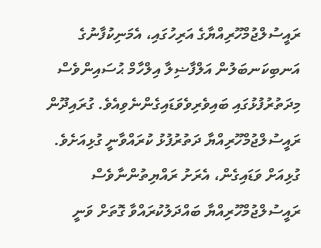ރައީސުލްޖުމްހޫރިއްޔާގެ އަރިހުގައި، އެމަނިކުފާނުގެ އަނބިކަނބަލުން އަލްފާޟިލާ އިލްހާމް ޙުސައިންވެސް މިދަތުރުފުޅުގައި ބައިވެރިވެވަޑައިގެންނެވިއެވެ. ގުރައިދޫން ރައީސުލްޖުމްހޫރިއްޔާ ދަތުރުފުޅު ކުރައްވާނީ ގުޅިއަށެވެ. ގުޅިއަށް ވަޑައިގެން، އެރަށު ރައްޔިތުންނާވެސް ރައީސުލްޖުމްހޫރިއްޔާ ބައްދަލުކުރައްވާ ގޮތަށް ވަނީ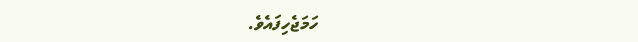ހަމަޖެހިފައެވެ.